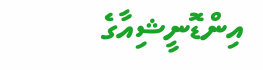އިންޑޮނީޝިއާގެ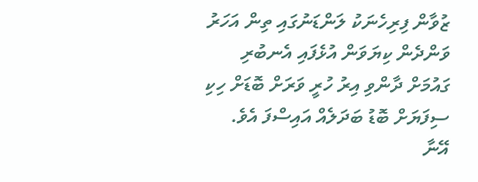ޒުވާން ފިރިހެނަކު ލަންޑަނުގައި ތިން އަހަރު ވަންދެން ކިޔަވަން އުޅެފައި އެނބުރި ގައުމަށް ދާންވި އިރު ހުރީ ވަރަށް ބޮޑަށް ހިކި ސިފަޔަށް ބޮޑު ބަދަލެއް އައިސްފަ އެވެ. އޭނާ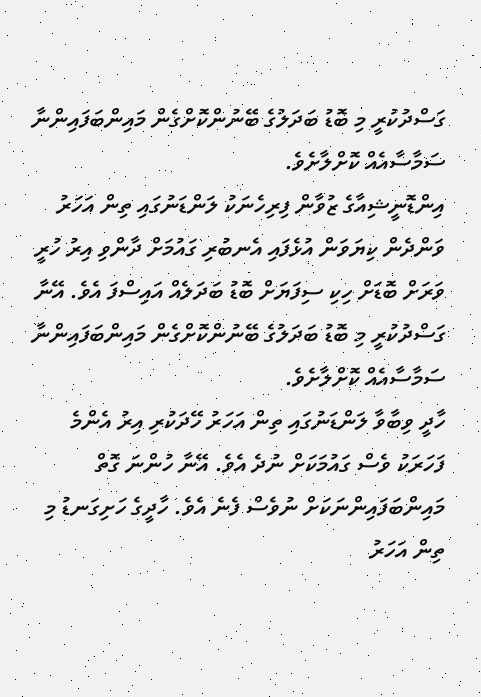ގަސްދުކުރީ މި ބޮޑު ބަދަލުގެ ބޭނުންކޮށްގެން މައިންބަފައިންނާ ސަމާސާއެއް ކޮށްލާށެވެ.
އިންޑޮނީޝިއާގެ ޒުވާން ފިރިހެނަކު ލަންޑަނުގައި ތިން އަހަރު ވަންދެން ކިޔަވަން އުޅެފައި އެނބުރި ގައުމަށް ދާންވި އިރު ހުރީ ވަރަށް ބޮޑަށް ހިކި ސިފަޔަށް ބޮޑު ބަދަލެއް އައިސްފަ އެވެ. އޭނާ ގަސްދުކުރީ މި ބޮޑު ބަދަލުގެ ބޭނުންކޮށްގެން މައިންބަފައިންނާ ސަމާސާއެއް ކޮށްލާށެވެ.
ހާދީ ވިބާވާ ލަންޑަނުގައި ތިން އަހަރު ހޭދަކުރި އިރު އެންމެ ފަހަރަކު ވެސް ގައުމަކަށް ނުދެ އެވެ. އޭނާ ހުންނަ ގޮތް މައިންބަފައިންނަކަށް ނުވެސް ފެނެ އެވެ. ހާދީގެ ހަށިގަނޑު މި ތިން އަހަރު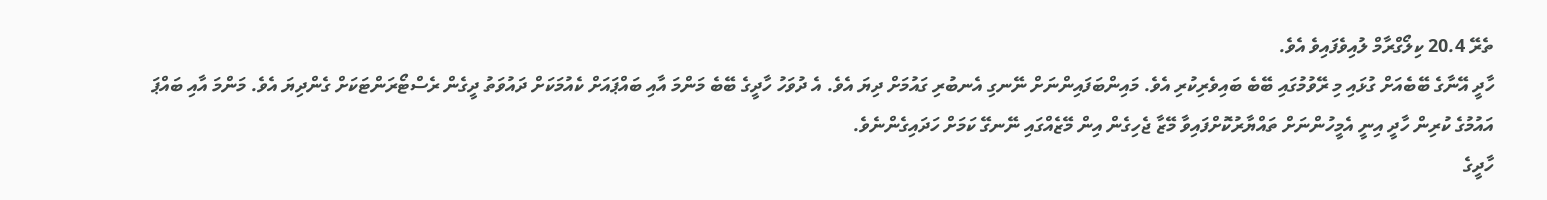ތެރޭ 20.4 ކިލޯގްރާމް ލުއިވެފައިވެ އެވެ.
ހާދީ އޭނާގެ ބޭބެއަށް ގުޅައި މި ރޭވުމުގައި ބޭބެ ބައިވެރިކުރި އެވެ. މައިންބަފައިންނަށް ނޭނގި އެނބުރި ގައުމަށް ދިޔަ އެވެ. އެ ދުވަހު ހާދީގެ ބޭބެ މަންމަ އާއި ބައްޕައަށް ކެއުމަކަށް ދައުވަތު ދީގެން ރެސްޓޯރަންޓަކަށް ގެންދިޔަ އެވެ. މަންމަ އާއި ބައްޕަ އައުމުގެ ކުރިން ހާދީ އިނީ އެމީހުންނަށް ތައްޔާރުކޮށްފައިވާ މޭޒާ ޖެހިގެން އިން މޭޒެއްގައި ނޭނގޭ ކަމަށް ހަދައިގެންނެވެ.
ހާދީގެ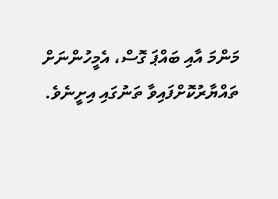މަންމަ އާއި ބައްޕަ ގޮސް، އެމީހުންނަށް ތައްޔާރުކޮށްފައިވާ ތަނުގައި އިށީނެވެ.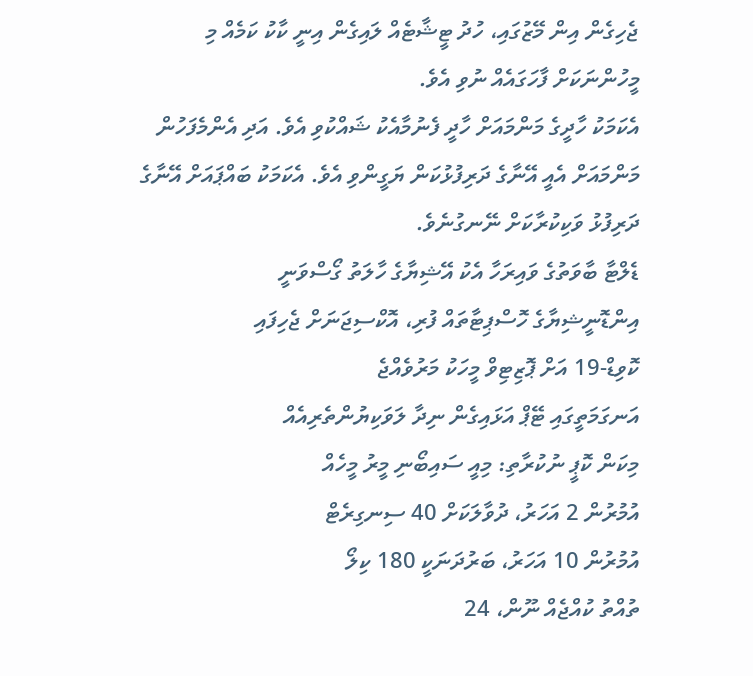ޖެހިގެން އިން މޭޒުގައި، ހުދު ޓީޝާޓެއް ލައިގެން އިނީ ކާކު ކަމެއް މި މީހުންނަކަށް ފާހަގައެއް ނުވި އެވެ.
އެކަމަކު ހާދީގެ މަންމައަށް ހާދީ ފެނުމާއެކު ޝައްކުވި އެވެ. އަދި އެންމެފަހުން މަންމައަށް އެއީ އޭނާގެ ދަރިފުޅުކަން ޔަގީންވި އެވެ. އެކަމަކު ބައްޕައަށް އޭނާގެ ދަރިފުޅު ވަކިކުރާކަށް ނޭނގުނެވެ.
ޑެލްޓާ ބާވަތުގެ ވައިރަހާ އެކު އޭޝިޔާގެ ހާލަތު ގޯސްވަނީ
އިންޑޮނީޝިޔާގެ ހޮސްޕިޓާތައް ފުރި، އޮކްސިޖަނަށް ޖެހިފައި
ކޮވިޑް-19 އަށް ޕޮޒިޓިވް މީހަކު މަރުވެއްޖެ
އަނގަމަތީގައި ޓޭޕް އަޅައިގެން ނިދާ ލަވަކިޔުންތެރިއެއް
މިކަން ކޮޕީ ނުކުރާތި: މިއީ ސައިބޯނި މީރު މީހެއް
އުމުރުން 2 އަހަރު، ދުވާލަކަށް 40 ސިނގިރެޓް
އުމުރުން 10 އަހަރު، ބަރުދަނަކީ 180 ކިލޯ
ތުއްތު ކުއްޖެއް ނޫން، 24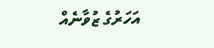އަހަރުގެ ޒުވާނެއް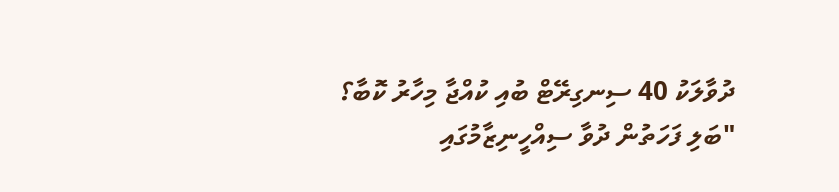ދުވާލަކު 40 ސިނގިރޭޓް ބުއި ކުއްޖާ މިހާރު ކޮބާ؟
"ބަލި ފަހަތުން ދުވާ ސިއްހީނިޒާމުގައި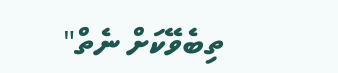ތިބެވޭކަށް ނެތް"